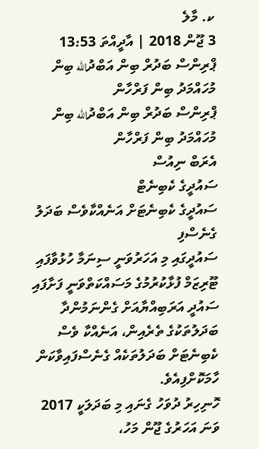ކ. މާލެ
3 ޖޫން 2018 | އާދީއްތަ 13:53
ޕްރިންސް ބަދުރް ބިން އަބްދުالله ބިން މުހައްމަދު ބިން ފަރްހާން
ޕްރިންސް ބަދުރް ބިން އަބްދުالله ބިން މުހައްމަދު ބިން ފަރްހާން
އެރަބް ނިއުސް
ސައުދީގެ ކެބިނެޓް
ސައުދީގެ ކެބިނެޓަށް އަނެއްކާވެސް ބަދަލު ގެނެސްފި
ސައުދީގައި މި އަހަރުވަނީ ސިނަމާ ހުޅުވާފައި
ޓޫރިޒަމް ފުޅާކުރުމުގެ މަސައްކަތްވަނީ ފަށާފައި
ސައުދީ އަރަބިއްޔާއަށް ގެންނަމުންދާ ބަދަލުތަކުގެ ތެރެއިން، އަނެއްކާ ވެސް ކެބިނެޓަށް ބަދަލުތަކެއް ގެނެސްފައިވާކަން ހާމަކޮށްފިއެވެ.
ހޮނިހިރު ދުވަހު ގެނައި މި ބަދަލަކީ 2017 ވަނަ އަހަރުގެ ޖޫން މަހު،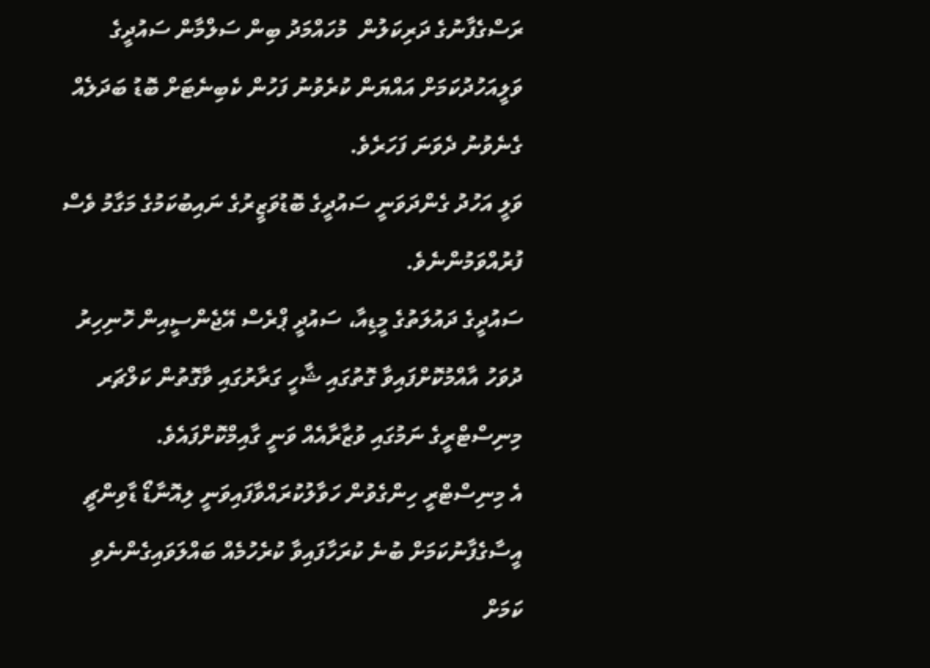ރަސްގެފާނުގެ ދަރިކަލުން  މުހައްމަދު ބިން ސަލްމާން ސައުދީގެ ވަލީއަހުދުކަމަށް އައްޔަން ކުރެވުނު ފަހުން ކެބިނެޓަށް ބޮޑު ބަދަލެއް ގެނެވުނު ދެވަނަ ފަހަރެވެ.
ވަލީ އަހުދު ގެންދަވަނީ ސައުދީގެ ބޮޑުވަޒީރުގެ ނައިބުކަމުގެ މަގާމު ވެސް ފުރުއްވަމުންނެވެ.
ސައުދީގެ ދައުލަތުގެ މީޑިއާ، ސައުދީ ޕްރެސް އޭޖެންސީއިން ހޮނިހިރު ދުވަހު އާއްމުކޮށްފައިވާ ގޮތުގައި ޝާހީ ގަރާރުގައި ވާގޮތުން ކަލްޗަރ މިނިސްޓްރީގެ ނަމުގައި ވުޒާރާއެއް ވަނީ ގާއިމްކޮށްފައެވެ.
އެ މިނިސްޓްރީ ހިންގެވުން ހަވާލުކުރައްވާފައިވަނީ ލިއޮނާޑޯ ޑާވިންޗީ އީސާގެފާނުކަމަށް ބުނެ ކުރަހާފައިވާ ކުރެހުމެއް ބައްލަވައިގެންނެވި ކަމަށް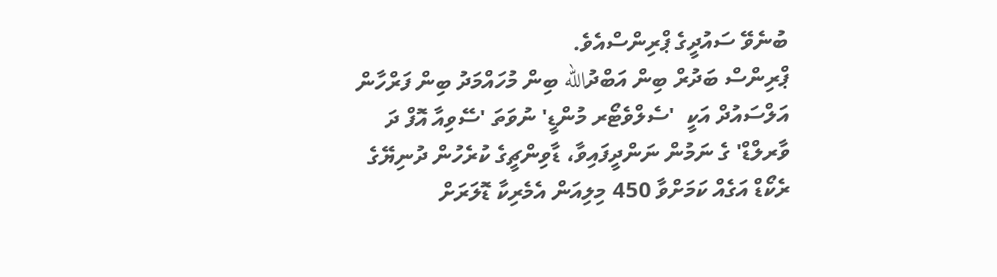ބުނެވޭ ސައުދީގެ ޕްރިންސްއެވެ.
ޕްރިންސް ބަދުރް ބިން އަބްދުالله ބިން މުހައްމަދު ބިން ފަރްހާން އަލްސައުދް އަކީ  'ސެލްވެޓޯރ މުންޑީ' ނުވަތަ 'ސޭވިއާ އޮފް ދަ ވާރލްޑް' ގެ ނަމުން ނަންދީފައިވާ، ޑާވިންޗީގެ ކުރެހުން ދުނިޔޭގެ ރެކޯޑް އަގެއް ކަމަށްވާ 450 މިލިއަން އެމެރިކާ ޑޮލަރަށް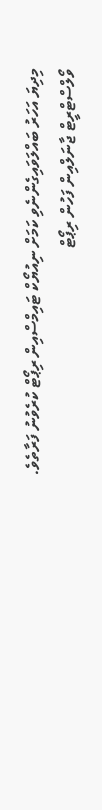މިދިޔަ އަހަރު ބައްލަވައިގެންނެވި ކަމަށް ނިއުޔޯކް ޓައިމްސްއިން ރިޕޯޓް ކުރެވުނު ފަރާތެވެ.
ވޯލްސްޓްރީޓް ޖާނަލްއިން ފަހުން ރިޕޯޓް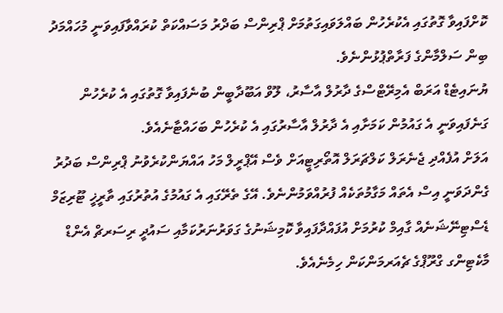ކޮށްފައިވާ ގޮތުގައި އެކުރެހުން ބައްލަވައިގަތުމަށް ޕްރިންސް ބަދްރު މަސައްކަތް ކުރައްވާފައިވަނީ މުހައްމަދު ބިން ސަލްމާންގެ ފަރާތްޕުޅުންނެވެ.
ޔުނައިޓެޑް އަރަބް އެމިރޭޓްސްގެ ދާރުލް އާސާރު، ލޫވް އަބޫދާބީން ބުނެފައިވާ ގޮތުގައި އެ ކުރެހުން ގަނެފައިވަނީ އެ ގައުމުން ކަމަށާއި އެ ދާރުލް އާސާރުގައި އެ ކުރެހުން ބަހައްޓާނެއެވެ.
އަލަށް އުފެއްދި ޖެނެރަލް ކަލްޗަރަލް އޮތޯރިޓީއަށް ވެސް އޭޕްރީލް މަހު އައްޔަންކުރެވުނު ޕްރިންސް ބަދުރު ގެންދަވަނީ އިސް އެތައް މަގާމުތަކެއް ފުރުއްވަމުންނެވެ. އޭގެ ތެރޭގައި އެ ގައުމުގެ އުތުރުގައި ތާރީޚީ ޓޫރިޒަމް ޑެސްޓިނޭޝަނެއް ގާއިމް ކުރުމަށް އުފައްދާފައިވާ ކޮމިޝަނުގެ ގަވަރުނަރުކަމާއި ސައުދީ ރިސަރޗް އެންޑް މާކެޓިންގ ގްރޫޕްގެ ޗެއަރމަންކަން ހިމެނެއެވެ.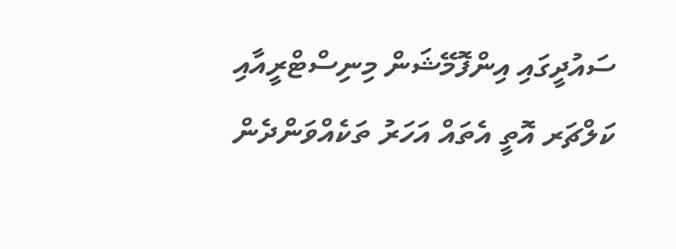ސައުދީގައި އިންފޮމޭޝަން މިނިސްޓްރީއާއި ކަލްޗަރ އޮތީ އެތައް އަހަރު ތަކެއްވަންދެން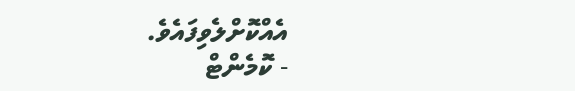އެއްކޮށްލެވިފައެވެ.
- ކޮމެންޓް